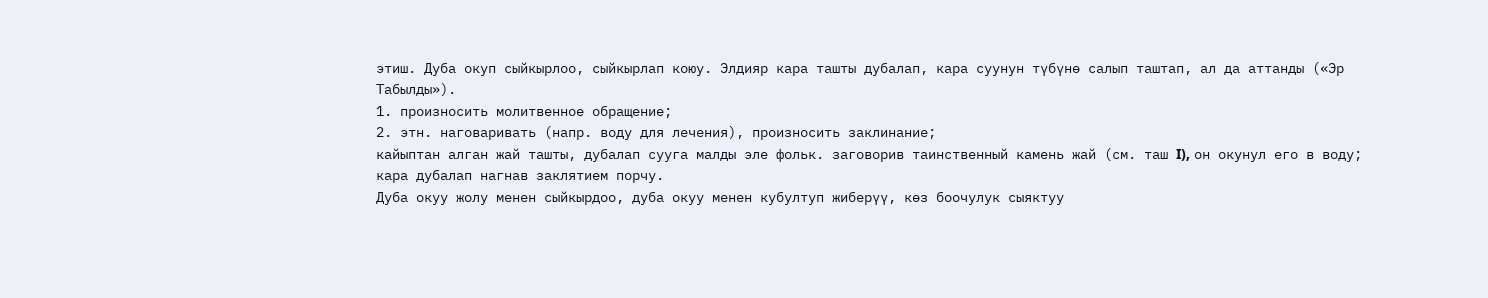этиш. Дуба окуп сыйкырлоо, сыйкырлап коюу. Элдияр кара ташты дубалап, кара суунун түбүнө салып таштап, ал да аттанды («Эр Табылды»).
1. произносить молитвенное обращение;
2. этн. наговаривать (напр. воду для лечения), произносить заклинание;
кайыптан алган жай ташты, дубалап сууга малды эле фольк. заговорив таинственный камень жай (см. таш I), он окунул его в воду;
кара дубалап нагнав заклятием порчу.
Дуба окуу жолу менен сыйкырдоо, дуба окуу менен кубултуп жиберүү, көз боочулук сыяктуу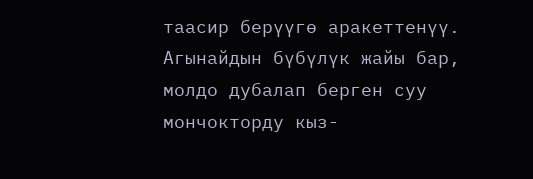таасир берүүгө аракеттенүү. Агынайдын бүбүлүк жайы бар, молдо дубалап берген суу мончокторду кыз-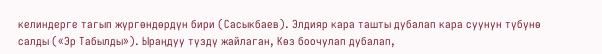келиндерге тагып жүргөндөрдүн бири (Сасыкбаев). Элдияр кара ташты дубалап кара суунун түбүнө салды («Эр Табылды»). Ыраңдуу түздү жайлаган, Көз боочулап дубалап,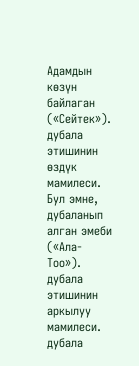Адамдын көзүн байлаган («Сейтек»).
дубала этишинин өздүк мамилеси. Бул эмне, дубаланып алган эмеби («Ала-Тоо»).
дубала этишинин аркылуу мамилеси.
дубала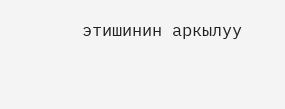этишинин аркылуу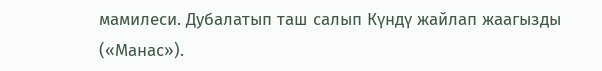мамилеси. Дубалатып таш салып Күндү жайлап жаагызды («Манас»).